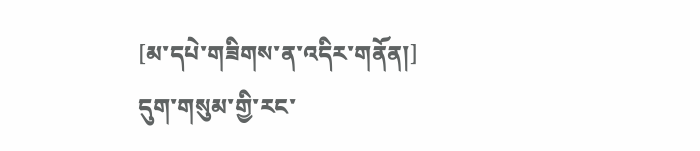[མ་དཔེ་གཟིགས་ན་འདིར་གནོན།]
དུག་གསུམ་གྱི་རང་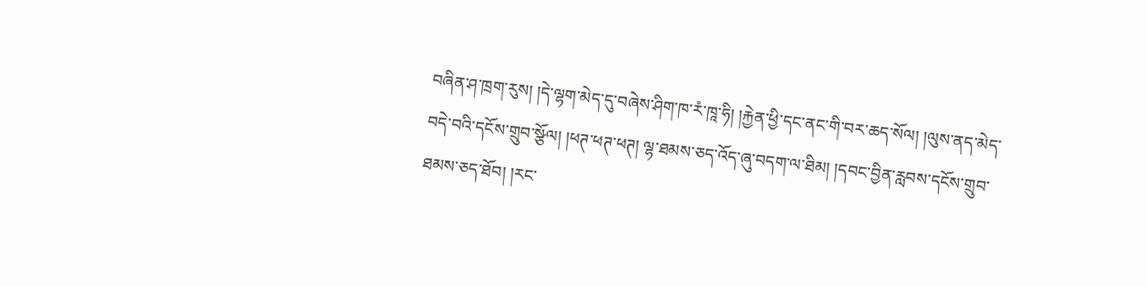བཞིན་ཤ་ཁྲག་རུས། །དེ་ལྷག་མེད་དུ་བཞེས་ཤིག་ཁ་རཾ་ཁཱ་ཧི། །རྐྱེན་ཕྱི་དང་ནང་གི་བར་ཆད་སོལ། །ལུས་ནད་མེད་བདེ་བའི་དངོས་གྲུབ་སྩོལ། །ཕཊ་ཕཊ་ཕཊ། ལྷ་ཐམས་ཅད་འོད་ཞུ་བདག་ལ་ཐིམ། །དབང་བྱིན་རླབས་དངོས་གྲུབ་ཐམས་ཅད་ཐོབ། །རང་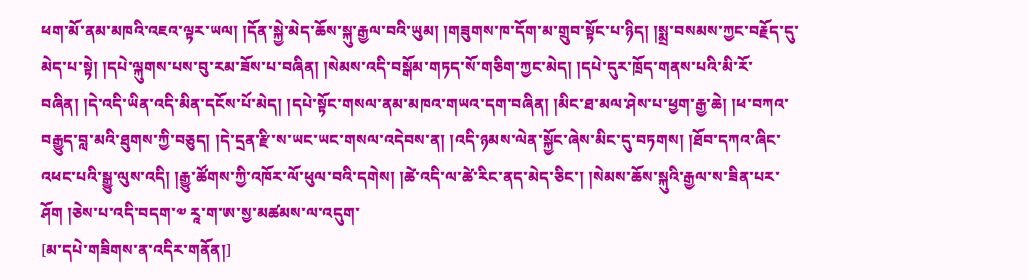ཕག་མོ་ནམ་མཁའི་འཇའ་ལྟར་ཡལ། །དོན་སྐྱེ་མེད་ཆོས་སྐུ་རྒྱལ་བའི་ཡུམ། །གཟུགས་ཁ་དོག་མ་གྲུབ་སྟོང་པ་ཉིད། །སྨྲ་བསམས་ཀྱང་བརྗོད་དུ་མེད་པ་སྟེ། །དཔེ་ལྐུགས་པས་བུ་རམ་ཟོས་པ་བཞིན། །སེམས་འདི་བསྒོམ་གཏད་སོ་གཅིག་ཀྱང་མེད། །དཔེ་དུར་ཁྲོད་གནས་པའི་མི་རོ་བཞིན། །དེ་འདི་ཡིན་འདི་མིན་དངོས་པོ་མེད། །དཔེ་སྟོང་གསལ་ནམ་མཁའ་གཡའ་དག་བཞིན། །མིང་ཐ་མལ་ཤེས་པ་ཕྱག་རྒྱ་ཆེ། །ཕ་བཀའ་བརྒྱུད་བླ་མའི་ཐུགས་ཀྱི་བཅུད། །དེ་དྲན་རྫི་ས་ཡང་ཡང་གསལ་འདེབས་ན། །འདི་ཉམས་ལེན་སྐྱོང་ཞེས་མིང་དུ་བཏགས། །ཐོབ་དཀའ་ཞིང་འཕང་པའི་སྒྱུ་ལུས་འདི། །རྒྱུ་ཚོགས་ཀྱི་འཁོར་ལོ་ཕུལ་བའི་དགེས། །ཚེ་འདི་ལ་ཚེ་རིང་ནད་མེད་ཅིང་། །སེམས་ཆོས་སྐུའི་རྒྱལ་ས་ཟིན་པར་ཤོག །ཅེས་པ་འདི་བདག་༧ རཱ་ག་ཨ་སྱ་མཚམས་ལ་འདུག་
[མ་དཔེ་གཟིགས་ན་འདིར་གནོན།]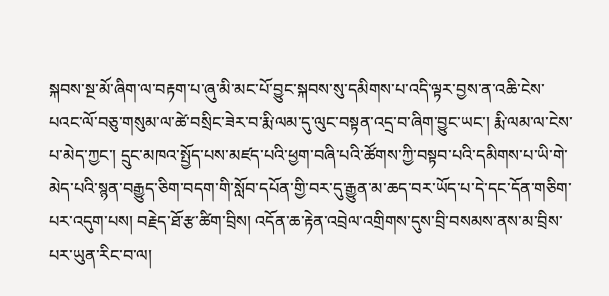སྐབས་སྔ་མོ་ཞིག་ལ་བརྟག་པ་ཞུ་མི་མང་པོ་བྱུང་སྐབས་སུ་དམིགས་པ་འདི་ལྟར་བྱས་ན་འཆི་ངེས་པའང་ལོ་བཅུ་གསུམ་ལ་ཚེ་བསྲིང་ཟེར་བ་རྨི་ལམ་དུ་ལུང་བསྟན་འདྲ་བ་ཞིག་བྱུང་ཡང་། རྨི་ལམ་ལ་ངེས་པ་མེད་ཀྱང་། དྲུང་མཁའ་སྤྱོད་པས་མཛད་པའི་ཕྱག་བཞི་པའི་ཚོགས་ཀྱི་བསྟབ་པའི་དམིགས་པ་ཡི་གེ་མེད་པའི་སྙན་བརྒྱུད་ཅིག་བདག་གི་སློབ་དཔོན་གྱི་བར་དུ་རྒྱུན་མ་ཆད་བར་ཡོད་པ་དེ་དང་དོན་གཅིག་པར་འདུག་པས། བརྗེད་ཐོ་རྩ་ཚིག་བྲིས། འདོན་ཆ་རྟེན་འབྲེལ་འགྲིགས་དུས་བྲི་བསམས་ནས་མ་བྲིས་པར་ཡུན་རིང་བ་ལ།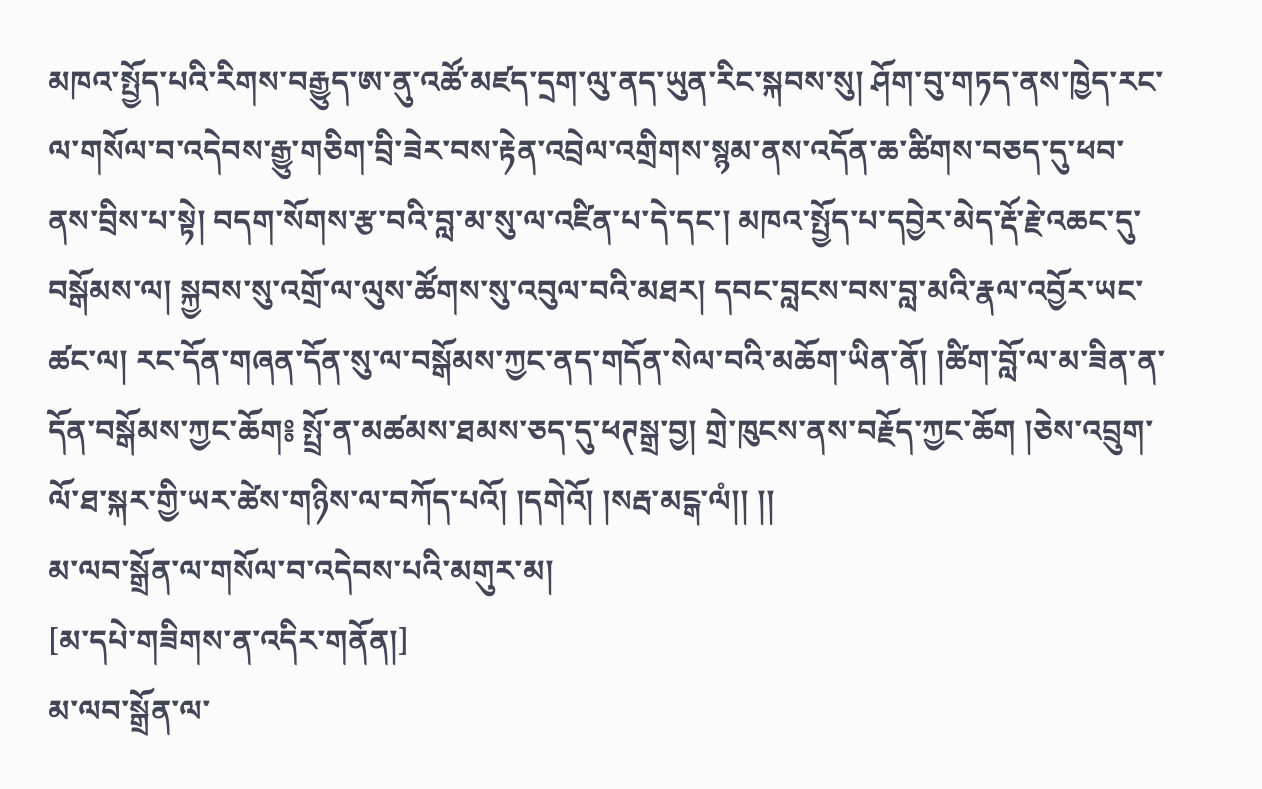མཁའ་སྤྱོད་པའི་རིགས་བརྒྱུད་ཨ་ནུ་འཚོ་མཛད་དྲག་ལུ་ནད་ཡུན་རིང་སྐབས་སུ། ཤོག་བུ་གཏད་ནས་ཁྱེད་རང་ལ་གསོལ་བ་འདེབས་རྒྱུ་གཅིག་བྲི་ཟེར་བས་རྟེན་འབྲེལ་འགྲིགས་སྙམ་ནས་འདོན་ཆ་ཚིགས་བཅད་དུ་ཕབ་ནས་བྲིས་པ་སྟེ། བདག་སོགས་རྩ་བའི་བླ་མ་སུ་ལ་འཛིན་པ་དེ་དང་། མཁའ་སྤྱོད་པ་དབྱེར་མེད་རྡོ་རྗེ་འཆང་དུ་བསྒོམས་ལ། སྐྱབས་སུ་འགྲོ་ལ་ལུས་ཚོགས་སུ་འབུལ་བའི་མཐར། དབང་བླངས་བས་བླ་མའི་རྣལ་འབྱོར་ཡང་ཚང་ལ། རང་དོན་གཞན་དོན་སུ་ལ་བསྒོམས་ཀྱང་ནད་གདོན་སེལ་བའི་མཆོག་ཡིན་ནོ། །ཚིག་བློ་ལ་མ་ཟིན་ན་དོན་བསྒོམས་ཀྱང་ཆོག༔ སྤྲོ་ན་མཚམས་ཐམས་ཅད་དུ་ཕཊསྒྲ་བྱ། གྲེ་ཁུངས་ནས་བརྗོད་ཀྱང་ཆོག །ཅེས་འབྲུག་ལོ་ཐ་སྐར་གྱི་ཡར་ཚེས་གཉིས་ལ་བཀོད་པའོ། །དགེའོ། །སརྦ་མངྒ་ལཾ།། །།
མ་ལབ་སྒྲོན་ལ་གསོལ་བ་འདེབས་པའི་མགུར་མ།
[མ་དཔེ་གཟིགས་ན་འདིར་གནོན།]
མ་ལབ་སྒྲོན་ལ་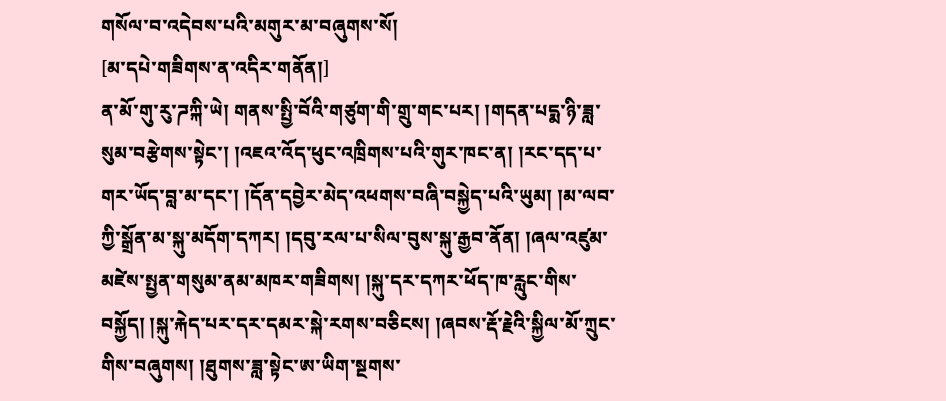གསོལ་བ་འདེབས་པའི་མགུར་མ་བཞུགས་སོ།
[མ་དཔེ་གཟིགས་ན་འདིར་གནོན།]
ན་མོ་གུ་རུ་ཌཀྐི་ཡེ། གནས་སྤྱི་བོའི་གཙུག་གི་གྲུ་གང་པར། །གདན་པདྨ་ཉི་ཟླ་སུམ་བརྩེགས་སྟེང་། །འཇའ་འོད་ཕུང་འཁྲིགས་པའི་གུར་ཁང་ན། །རང་དད་པ་གར་ཡོད་བླ་མ་དང་། །དོན་དབྱེར་མེད་འཕགས་བཞི་བསྐྱེད་པའི་ཡུམ། །མ་ལབ་ཀྱི་སྒྲོན་མ་སྐུ་མདོག་དཀར། །དབུ་རལ་པ་སིལ་བུས་སྐུ་རྒྱབ་ནོན། །ཞལ་འཛུམ་མཛེས་སྤྱན་གསུམ་ནམ་མཁར་གཟིགས། །སྐུ་དར་དཀར་ཕོད་ཁ་རླུང་གིས་བསྐྱོད། །སྐུ་རྐེད་པར་དར་དམར་སྐེ་རགས་བཅིངས། །ཞབས་རྡོ་རྗེའི་སྐྱིལ་མོ་ཀྲུང་གིས་བཞུགས། །ཐུགས་ཟླ་སྟེང་ཨ་ཡིག་སྔགས་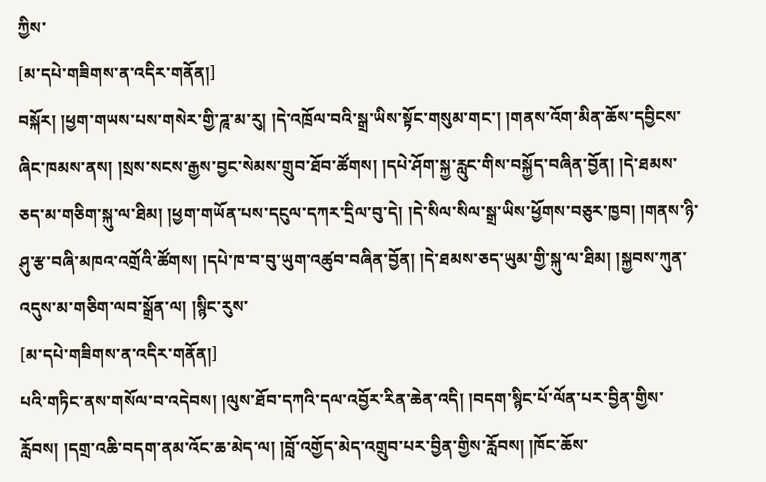ཀྱིས་
[མ་དཔེ་གཟིགས་ན་འདིར་གནོན།]
བསྐོར། །ཕྱག་གཡས་པས་གསེར་གྱི་ཌཱ་མ་རུ། །དེ་འཁྲོལ་བའི་སྒྲ་ཡིས་སྟོང་གསུམ་གང་། །གནས་འོག་མིན་ཆོས་དབྱིངས་ཞིང་ཁམས་ནས། །སྲས་སངས་རྒྱས་བྱང་སེམས་གྲུབ་ཐོབ་ཚོགས། །དཔེ་ཤོག་སྐྱ་རླུང་གིས་བསྐྱོད་བཞིན་བྱོན། །དེ་ཐམས་ཅད་མ་གཅིག་སྐུ་ལ་ཐིམ། །ཕྱག་གཡོན་པས་དངུལ་དཀར་དྲིལ་བུ་དེ། །དེ་སིལ་སིལ་སྒྲ་ཡིས་ཕྱོགས་བཅུར་ཁྱབ། །གནས་ཉི་ཤུ་རྩ་བཞི་མཁའ་འགྲོའི་ཚོགས། །དཔེ་ཁ་བ་བུ་ཡུག་འཚུབ་བཞིན་བྱོན། །དེ་ཐམས་ཅད་ཡུམ་གྱི་སྐུ་ལ་ཐིམ། །སྐྱབས་ཀུན་འདུས་མ་གཅིག་ལབ་སྒྲོན་ལ། །སྙིང་རུས་
[མ་དཔེ་གཟིགས་ན་འདིར་གནོན།]
པའི་གཏིང་ནས་གསོལ་བ་འདེབས། །ལུས་ཐོབ་དཀའི་དལ་འབྱོར་རིན་ཆེན་འདི། །བདག་སྙིང་པོ་ལོན་པར་བྱིན་གྱིས་རློབས། །དགྲ་འཆི་བདག་ནམ་འོང་ཆ་མེད་ལ། །བློ་འགྱོད་མེད་འགྲུབ་པར་བྱིན་གྱིས་རློབས། །ཁོང་ཆོས་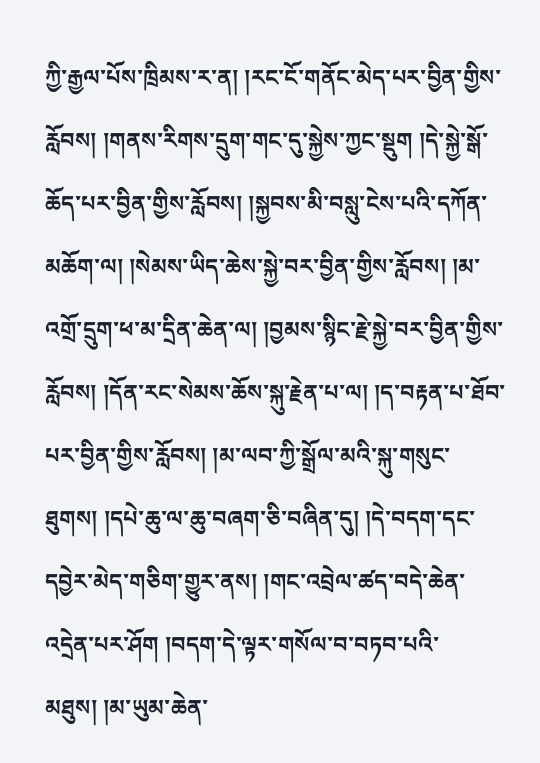ཀྱི་རྒྱལ་པོས་ཁྲིམས་ར་ན། །རང་ངོ་གནོང་མེད་པར་བྱིན་གྱིས་རློབས། །གནས་རིགས་དྲུག་གང་དུ་སྐྱེས་ཀྱང་སྡུག །དེ་སྐྱེ་སྒོ་ཆོད་པར་བྱིན་གྱིས་རློབས། །སྐྱབས་མི་བསླུ་ངེས་པའི་དཀོན་མཆོག་ལ། །སེམས་ཡིད་ཆེས་སྐྱེ་བར་བྱིན་གྱིས་རློབས། །མ་འགྲོ་དྲུག་ཕ་མ་དྲིན་ཆེན་ལ། །བྱམས་སྙིང་རྗེ་སྐྱེ་བར་བྱིན་གྱིས་རློབས། །དོན་རང་སེམས་ཆོས་སྐུ་རྗེན་པ་ལ། །ད་བརྟན་པ་ཐོབ་པར་བྱིན་གྱིས་རློབས། །མ་ལབ་ཀྱི་སྒྲོལ་མའི་སྐུ་གསུང་ཐུགས། །དཔེ་ཆུ་ལ་ཆུ་བཞག་ཅི་བཞིན་དུ། །དེ་བདག་དང་དབྱེར་མེད་གཅིག་གྱུར་ནས། །གང་འབྲེལ་ཚད་བདེ་ཆེན་འདྲེན་པར་ཤོག །བདག་དེ་ལྟར་གསོལ་བ་བཏབ་པའི་མཐུས། །མ་ཡུམ་ཆེན་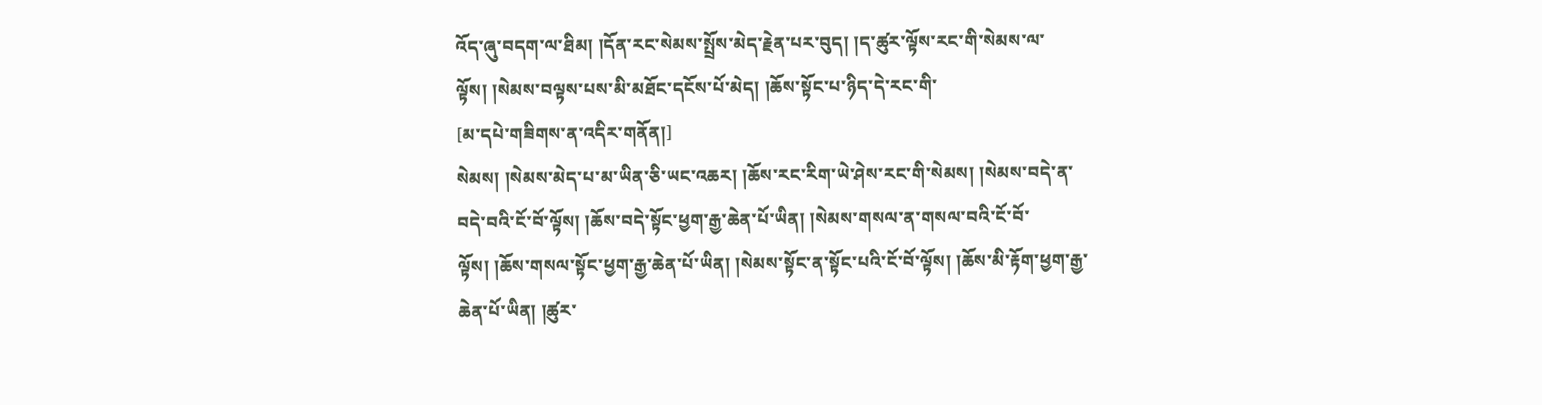འོད་ཞུ་བདག་ལ་ཐིམ། །དོན་རང་སེམས་སྤྲོས་མེད་རྗེན་པར་བུད། །ད་ཚུར་ལྟོས་རང་གི་སེམས་ལ་ལྟོས། །སེམས་བལྟས་པས་མི་མཐོང་དངོས་པོ་མེད། །ཆོས་སྟོང་པ་ཉིད་དེ་རང་གི་
[མ་དཔེ་གཟིགས་ན་འདིར་གནོན།]
སེམས། །སེམས་མེད་པ་མ་ཡིན་ཅི་ཡང་འཆར། །ཆོས་རང་རིག་ཡེ་ཤེས་རང་གི་སེམས། །སེམས་བདེ་ན་བདེ་བའི་ངོ་བོ་ལྟོས། །ཆོས་བདེ་སྟོང་ཕྱག་རྒྱ་ཆེན་པོ་ཡིན། །སེམས་གསལ་ན་གསལ་བའི་ངོ་བོ་ལྟོས། །ཆོས་གསལ་སྟོང་ཕྱག་རྒྱ་ཆེན་པོ་ཡིན། །སེམས་སྟོང་ན་སྟོང་པའི་ངོ་བོ་ལྟོས། །ཆོས་མི་རྟོག་ཕྱག་རྒྱ་ཆེན་པོ་ཡིན། །ཚུར་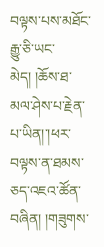བལྟས་པས་མཐོང་རྒྱུ་ཅི་ཡང་མེད། །ཆོས་ཐ་མལ་ཤེས་པ་རྗེན་པ་ཡིན།་།ཕར་བལྟས་ན་ཐམས་ཅད་འཇའ་ཚོན་བཞིན། །གཟུགས་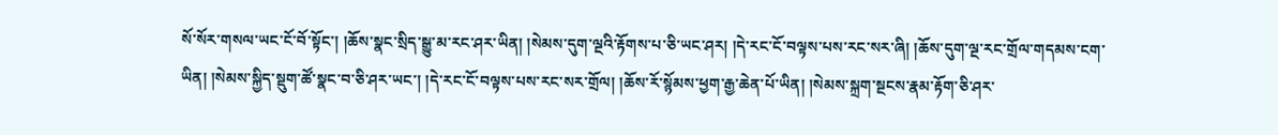སོ་སོར་གསལ་ཡང་ངོ་བོ་སྟོང་། །ཆོས་སྣང་སྲིད་སྒྱུ་མ་རང་ཤར་ཡིན། །སེམས་དུག་ལྔའི་རྟོགས་པ་ཅི་ཡང་ཤར། །དེ་རང་ངོ་བལྟས་པས་རང་སར་ཞི། །ཆོས་དུག་ལྔ་རང་གྲོལ་གདམས་ངག་ཡིན། །སེམས་སྐྱིད་སྡུག་ཚོ་སྣང་བ་ཅི་ཤར་ཡང་། །དེ་རང་ངོ་བལྟས་པས་རང་སར་གྲོལ། །ཆོས་རོ་སྙོམས་ཕྱག་རྒྱ་ཆེན་པོ་ཡིན། །སེམས་སྐྲག་སྔངས་རྣམ་རྟོག་ཅི་ཤར་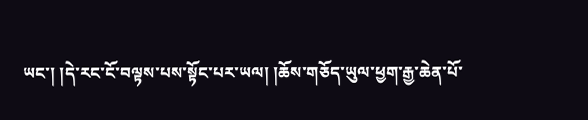ཡང་། །དེ་རང་ངོ་བལྟས་པས་སྟོང་པར་ཡལ། །ཆོས་གཅོད་ཡུལ་ཕྱག་རྒྱ་ཆེན་པོ་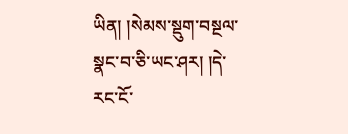ཡིན། །སེམས་སྡུག་བསྔལ་སྣང་བ་ཅི་ཡང་ཤར། །དེ་རང་ངོ་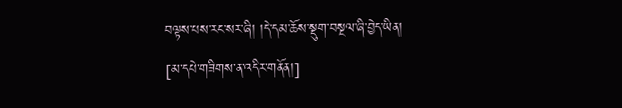བལྟས་པས་རང་སར་ཞི། །དེ་དམ་ཆོས་སྡུག་བསྔལ་ཞི་བྱེད་ཡིན།
[མ་དཔེ་གཟིགས་ན་འདིར་གནོན།]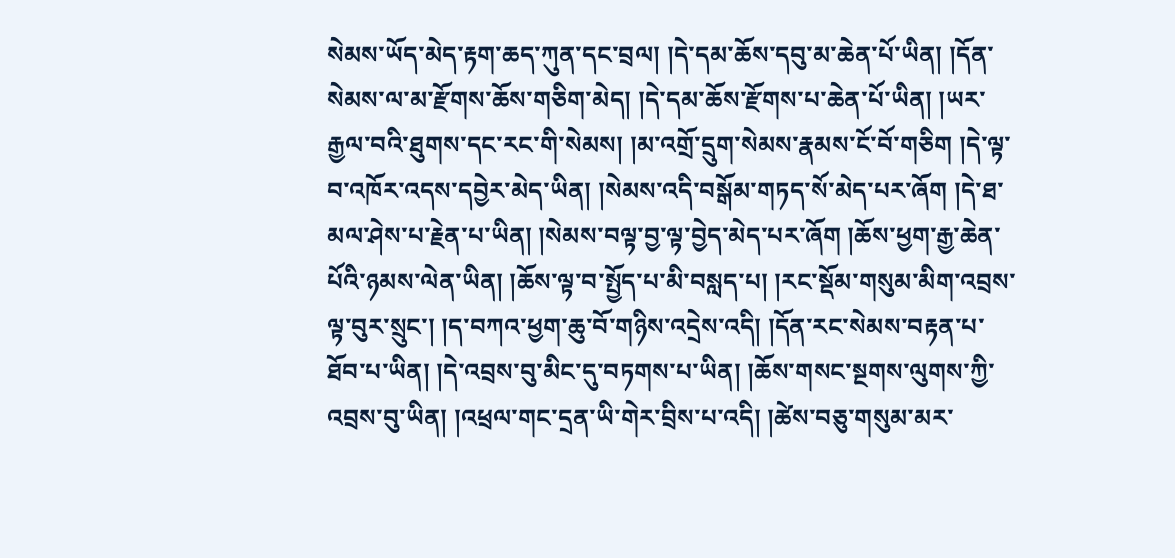སེམས་ཡོད་མེད་རྟག་ཆད་ཀུན་དང་བྲལ། །དེ་དམ་ཆོས་དབུ་མ་ཆེན་པོ་ཡིན། །དོན་སེམས་ལ་མ་རྫོགས་ཆོས་གཅིག་མེད། །དེ་དམ་ཆོས་རྫོགས་པ་ཆེན་པོ་ཡིན། །ཡར་རྒྱལ་བའི་ཐུགས་དང་རང་གི་སེམས། །མ་འགྲོ་དྲུག་སེམས་རྣམས་ངོ་བོ་གཅིག །དེ་ལྟ་བ་འཁོར་འདས་དབྱེར་མེད་ཡིན། །སེམས་འདི་བསྒོམ་གཏད་སོ་མེད་པར་ཞོག །དེ་ཐ་མལ་ཤེས་པ་རྗེན་པ་ཡིན། །སེམས་བལྟ་བྱ་ལྟ་བྱེད་མེད་པར་ཞོག །ཆོས་ཕྱག་རྒྱ་ཆེན་པོའི་ཉམས་ལེན་ཡིན། །ཆོས་ལྟ་བ་སྤྱོད་པ་མི་བསླད་པ། །རང་སྡོམ་གསུམ་མིག་འབྲས་ལྟ་བུར་སྲུང་། །ད་བཀའ་ཕྱག་ཆུ་བོ་གཉིས་འདྲེས་འདི། །དོན་རང་སེམས་བརྟན་པ་ཐོབ་པ་ཡིན། །དེ་འབྲས་བུ་མིང་དུ་བཏགས་པ་ཡིན། །ཆོས་གསང་སྔགས་ལུགས་ཀྱི་འབྲས་བུ་ཡིན། །འཕྲལ་གང་དྲན་ཡི་གེར་བྲིས་པ་འདི། །ཚེས་བཅུ་གསུམ་མར་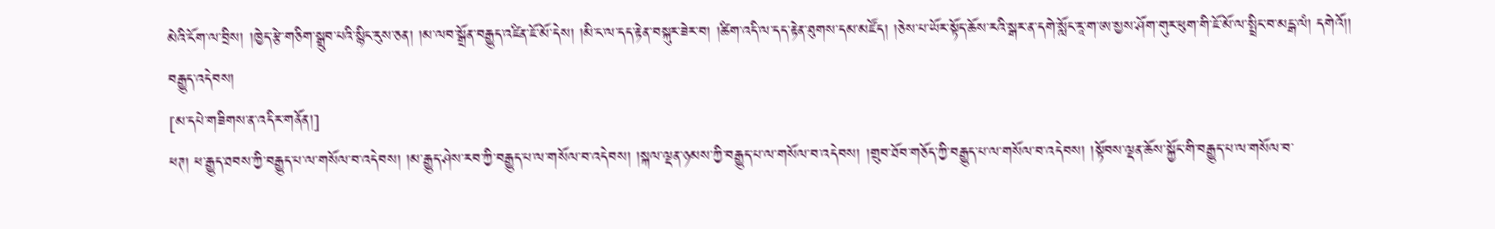མེའི་ངོག་ལ་བྲིས། །ཁྱེད་རྩེ་གཅིག་སྒྲུབ་པའི་སྙིང་རུས་ཅན། །མ་ལབ་སྒྲོན་བརྒྱུད་འཛིན་ཇོ་མོ་དེས། །མི་ང་ལ་དད་རྟེན་བསྐུར་ཟེར་བ། །ཚིག་འདི་ལ་དད་རྟེན་ཐུགས་དམ་མཛོད། །ཅེས་པ་ཡོར་སྟོད་ཆོས་རའི་སྒར་ན་དགེ་སློང་རཱ་ག་ཨ་སྱས་ཤོག་གུར་ཕུག་གི་ཇོ་མོ་ལ་སྤྲིང་བ་མངྒ་ལཾ། དགེའོ།།
བརྒྱུད་འདེབས།
[མ་དཔེ་གཟིགས་ན་འདིར་གནོན།]
ཕཊ། ཕ་རྒྱུད་ཐབས་ཀྱི་བརྒྱུད་པ་ལ་གསོལ་བ་འདེབས། །མ་རྒྱུད་ཤེས་རབ་ཀྱི་བརྒྱུད་པ་ལ་གསོལ་བ་འདེབས། །སྐལ་ལྡན་ཉམས་ཀྱི་བརྒྱུད་པ་ལ་གསོལ་བ་འདེབས། །གྲུབ་ཐོབ་གཅོད་ཀྱི་བརྒྱུད་པ་ལ་གསོལ་བ་འདེབས། །སྟོབས་ལྡན་ཆོས་སྐྱོང་གི་བརྒྱུད་པ་ལ་གསོལ་བ་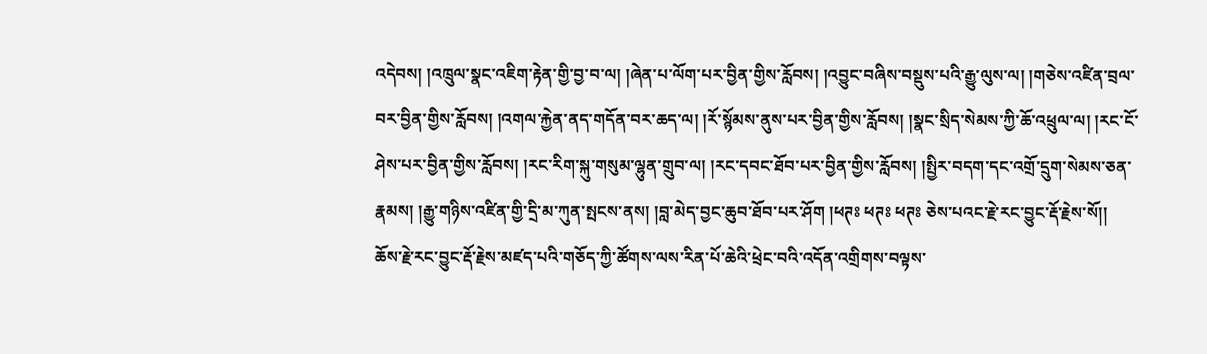འདེབས། །འཁྲུལ་སྣང་འཇིག་རྟེན་གྱི་བྱ་བ་ལ། །ཞེན་པ་ལོག་པར་བྱིན་གྱིས་རློབས། །འབྱུང་བཞིས་བསྡུས་པའི་རྒྱུ་ལུས་ལ། །གཅེས་འཛིན་བྲལ་བར་བྱིན་གྱིས་རློབས། །འགལ་རྐྱེན་ནད་གདོན་བར་ཆད་ལ། །རོ་སྙོམས་ནུས་པར་བྱིན་གྱིས་རློབས། །སྣང་སྲིད་སེམས་ཀྱི་ཆོ་འཕྲུལ་ལ། །རང་ངོ་ཤེས་པར་བྱིན་གྱིས་རློབས། །རང་རིག་སྐུ་གསུམ་ལྷུན་གྲུབ་ལ། །རང་དབང་ཐོབ་པར་བྱིན་གྱིས་རློབས། །སྤྱིར་བདག་དང་འགྲོ་དྲུག་སེམས་ཅན་རྣམས། །རྒྱུ་གཉིས་འཛིན་གྱི་དྲི་མ་ཀུན་སྤངས་ནས། །བླ་མེད་བྱང་ཆུབ་ཐོབ་པར་ཤོག །ཕཊཿ ཕཊཿ ཕཊཿ ཅེས་པའང་རྗེ་རང་བྱུང་རྡོ་རྗེས་སོ།།
ཆོས་རྗེ་རང་བྱུང་རྡོ་རྗེས་མཛད་པའི་གཅོད་ཀྱི་ཚོགས་ལས་རིན་པོ་ཆེའི་ཕྲེང་བའི་འདོན་འགྲིགས་བལྟས་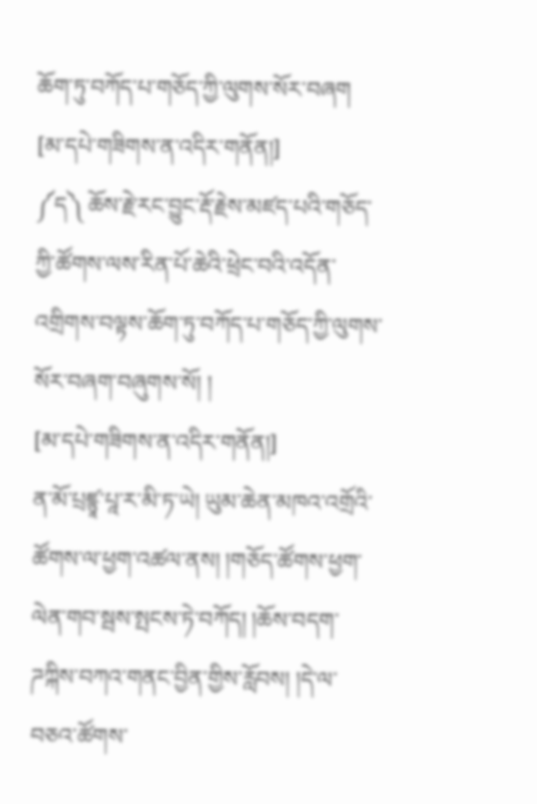ཆོག་ཏུ་བཀོད་པ་གཅོད་ཀྱི་ལུགས་སོར་བཞག
[མ་དཔེ་གཟིགས་ན་འདིར་གནོན།]
༼ད༽ ཆོས་རྗེ་རང་བྱུང་རྡོ་རྗེས་མཛད་པའི་གཅོད་ཀྱི་ཚོགས་ལས་རིན་པོ་ཆེའི་ཕྲེང་བའི་འདོན་འགྲིགས་བལྟས་ཆོག་ཏུ་བཀོད་པ་གཅོད་ཀྱི་ལུགས་སོར་བཞག་བཞུགས་སོ། །
[མ་དཔེ་གཟིགས་ན་འདིར་གནོན།]
ན་མོ་པྲཛྙཱ་པཱ་ར་མི་ཏ་ཡེ། ཡུམ་ཆེན་མཁའ་འགྲོའི་ཚོགས་ལ་ཕྱག་འཚལ་ནས། །གཅོད་ཚོགས་ཕྱག་ལེན་གབ་སྦས་སྤངས་ཏེ་བཀོད། །ཆོས་བདག་ཌཀྐིས་བཀའ་གནང་བྱིན་གྱིས་རློབས། །དེ་ལ་བཅའ་ཚོགས་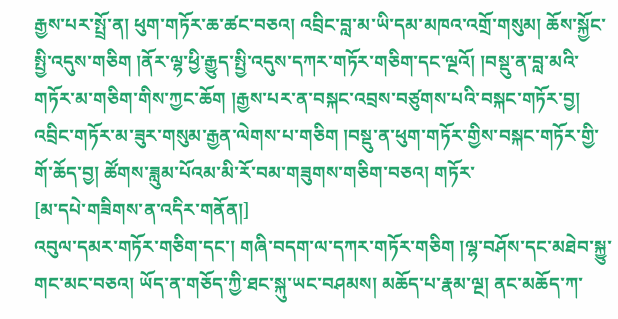རྒྱས་པར་སྤྲོ་ན། ཕུག་གཏོར་ཆ་ཚང་བཅའ། འབྲིང་བླ་མ་ཡི་དམ་མཁའ་འགྲོ་གསུམ། ཆོས་སྐྱོང་སྤྱི་འདུས་གཅིག །ནོར་ལྷ་ཕྱི་རྒྱུད་སྤྱི་འདུས་དཀར་གཏོར་གཅིག་དང་ལྔའོ། །བསྡུ་ན་བླ་མའི་གཏོར་མ་གཅིག་གིས་ཀྱང་ཆོག །རྒྱས་པར་ན་བསྐང་འབྲས་བཙུགས་པའི་བསྐང་གཏོར་བྱ། འབྲིང་གཏོར་མ་ཟུར་གསུམ་རྒྱན་ལེགས་པ་གཅིག །བསྡུ་ན་ཕུག་གཏོར་གྱིས་བསྐང་གཏོར་གྱི་གོ་ཆོད་བྱ། ཚོགས་ཟླུམ་པོའམ་མི་རོ་བམ་གཟུགས་གཅིག་བཅའ། གཏོར་
[མ་དཔེ་གཟིགས་ན་འདིར་གནོན།]
འབུལ་དམར་གཏོར་གཅིག་དང་། གཞི་བདག་ལ་དཀར་གཏོར་གཅིག །ལྷ་བཤོས་དང་མཐེབ་སྐྱུ་གང་མང་བཅའ། ཡོད་ན་གཅོད་ཀྱི་ཐང་སྐུ་ཡང་བཤམས། མཆོད་པ་རྣམ་ལྔ། ནང་མཆོད་ཀ་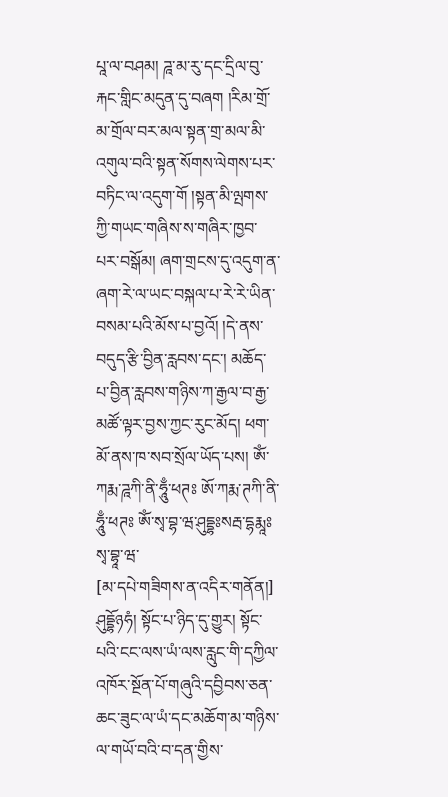པཱ་ལ་བཤམ། ཌཱ་མ་རུ་དང་དྲིལ་བུ་རྐང་གླིང་མདུན་དུ་བཞག །རིམ་གྲོ་མ་གྲོལ་བར་མལ་སྟན་གྲ་མལ་མི་འགུལ་བའི་སྟན་སོགས་ལེགས་པར་བཏིང་ལ་འདུག་གོ །སྟན་མི་ལྤགས་ཀྱི་གཡང་གཞིས་ས་གཞིར་ཁྱབ་པར་བསྒོམ། ཞག་གྲངས་དུ་འདུག་ན་ཞག་རེ་ལ་ཡང་བསྐལ་པ་རེ་རེ་ཡིན་བསམ་པའི་མོས་པ་བྱའོ། །དེ་ནས་བདུད་རྩི་བྱིན་རླབས་དང་། མཆོད་པ་བྱིན་རླབས་གཉིས་ཀ་རྒྱལ་བ་རྒྱ་མཚོ་ལྟར་བྱས་ཀྱང་རུང་མོད། ཕག་མོ་ནས་ཁ་སབ་སྲོལ་ཡོད་པས། ཨོཾ་ཀརྨ་ཌཱཀི་ནི་ཧཱུྃ་ཕཊཿ ཨོ་ཀརྨ་ཊཀི་ནི་ཧཱུྃ་ཕཊཿ ཨོཾ་སྭ་བྷ་ཝ་ཤུདྡྷཿསརྦ་དྷརྨཱཿསྭ་བྷཱ་ཝ་
[མ་དཔེ་གཟིགས་ན་འདིར་གནོན།]
ཤུདྡྷོཉཧཾ། སྟོང་པ་ཉིད་དུ་གྱུར། སྟོང་པའི་ངང་ལས་ཡཾ་ལས་རླུང་གི་དཀྱིལ་འཁོར་སྔོན་པོ་གཞུའི་དབྱིབས་ཅན་ཆང་ཟུང་ལ་ཡཾ་དང་མཆོག་མ་གཉིས་ལ་གཡོ་བའི་བ་དན་གྱིས་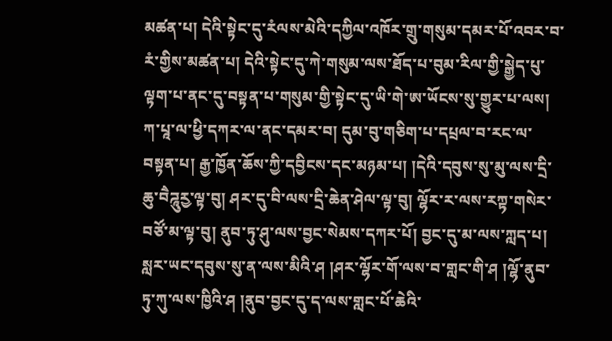མཚན་པ། དེའི་སྟེང་དུ་རཾལས་མེའི་དཀྱིལ་འཁོར་གྲུ་གསུམ་དམར་པོ་འབར་བ་རཾ་གྱིས་མཚན་པ། དེའི་སྟེང་དུ་ཀེ་གསུམ་ལས་ཐོད་པ་བུམ་རིལ་གྱི་སྒྱེད་པུ་ལྟག་པ་ནང་དུ་བསྟན་པ་གསུམ་གྱི་སྟེང་དུ་ཡི་གེ་ཨ་ཡོངས་སུ་གྱུར་པ་ལས། ཀ་པཱ་ལ་ཕྱི་དཀར་ལ་ནང་དམར་བ། དུམ་བུ་གཅིག་པ་དཔྲལ་བ་རང་ལ་བསྟན་པ། རྒྱ་ཁྱོན་ཆོས་ཀྱི་དབྱིངས་དང་མཉམ་པ། །དེའི་དབུས་སུ་མུ་ལས་དྲི་ཆུ་བཻཌཱུརྱ་ལྟ་བུ། ཤར་དུ་བི་ལས་དྲི་ཆེན་ཤེལ་ལྟ་བུ། ལྷོར་ར་ལས་རཀྟ་གསེར་བཙོ་མ་ལྟ་བུ། ནུབ་ཏུ་ཤུ་ལས་བྱང་སེམས་དཀར་པོ། བྱང་དུ་མ་ལས་ཀླད་པ། སླར་ཡང་དབུས་སུ་ན་ལས་མིའི་ཤ །ཤར་ལྷོར་གོ་ལས་བ་གླང་གི་ཤ །ལྷོ་ནུབ་ཏུ་ཀུ་ལས་ཁྱིའི་ཤ །ནུབ་བྱང་དུ་ད་ལས་གླང་པོ་ཆེའི་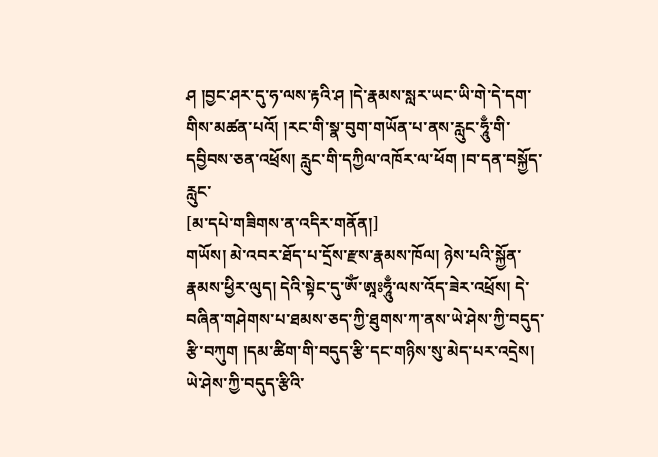ཤ །བྱང་ཤར་དུ་ཧ་ལས་རྟའི་ཤ །དེ་རྣམས་སླར་ཡང་ཡི་གེ་དེ་དག་གིས་མཚན་པའོ། །རང་གི་སྣ་བུག་གཡོན་པ་ནས་རླུང་ཧཱུྃ་གི་དབྱིབས་ཅན་འཕྲོས། རླུང་གི་དཀྱིལ་འཁོར་ལ་ཕོག །བ་དན་བསྐྱོད་རླུང་
[མ་དཔེ་གཟིགས་ན་འདིར་གནོན།]
གཡོས། མེ་འབར་ཐོད་པ་དྲོས་རྫས་རྣམས་ཁོལ། ཉེས་པའི་སྐྱོན་རྣམས་ཕྱིར་ལུད། དེའི་སྟེང་དུ་ཨོཾ་ཨཱཿཧཱུྃ་ལས་འོད་ཟེར་འཕྲོས། དེ་བཞིན་གཤེགས་པ་ཐམས་ཅད་ཀྱི་ཐུགས་ཀ་ནས་ཡེ་ཤེས་ཀྱི་བདུད་རྩི་བཀུག །དམ་ཚིག་གི་བདུད་རྩི་དང་གཉིས་སུ་མེད་པར་འདྲེས། ཡེ་ཤེས་ཀྱི་བདུད་རྩིའི་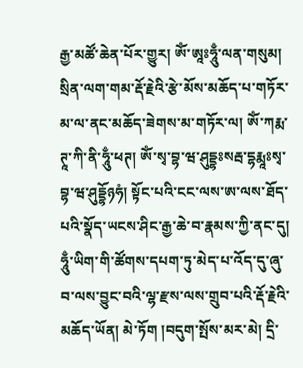རྒྱ་མཚོ་ཆེན་པོར་གྱུར། ཨོཾ་ཨཱཿཧཱུྃ་ལན་གསུམ། སྲིན་ལག་གམ་རྡོ་རྗེའི་རྩེ་མོས་མཆོད་པ་གཏོར་མ་ལ་ནང་མཆོད་ཟེགས་མ་གཏོར་ལ། ཨོཾ་ཀརྨ་ཊཱ་ཀི་ནི་ཧཱུྃ་ཕཊ། ཨོཾ་སྭ་བྷ་ཝ་ཤུདྡྷཿསརྦ་དྷརྨཱཿསྭ་བྷ་ཝ་ཤུདྡྷོཉཧཾ། སྟོང་པའི་ངང་ལས་ཨ་ལས་ཐོད་པའི་སྣོད་ཡངས་ཤིང་རྒྱ་ཆེ་བ་རྣམས་ཀྱི་ནང་དུ། ཧཱུྃ་ཡིག་གི་ཚོགས་དཔག་ཏུ་མེད་པ་འོད་དུ་ཞུ་བ་ལས་བྱུང་བའི་ལྷ་རྫས་ལས་གྲུབ་པའི་རྡོ་རྗེའི་མཆོད་ཡོན། མེ་ཏོག །བདུག་སྤོས་མར་མེ། དྲི་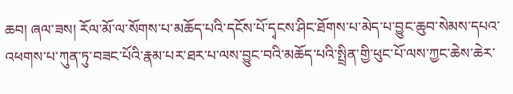ཆབ། ཞལ་ཟས། རོལ་མོ་ལ་སོགས་པ་མཆོད་པའི་དངོས་པོ་དྭངས་ཤིང་ཐོགས་པ་མེད་པ་བྱུང་ཆུབ་སེམས་དཔའ་འཕགས་པ་ཀུན་ཏུ་བཟང་པོའི་རྣམ་པར་ཐར་པ་ལས་བྱུང་བའི་མཆོད་པའི་སྤྲིན་གྱི་ཕུང་པོ་ལས་ཀྱང་ཆེས་ཆེར་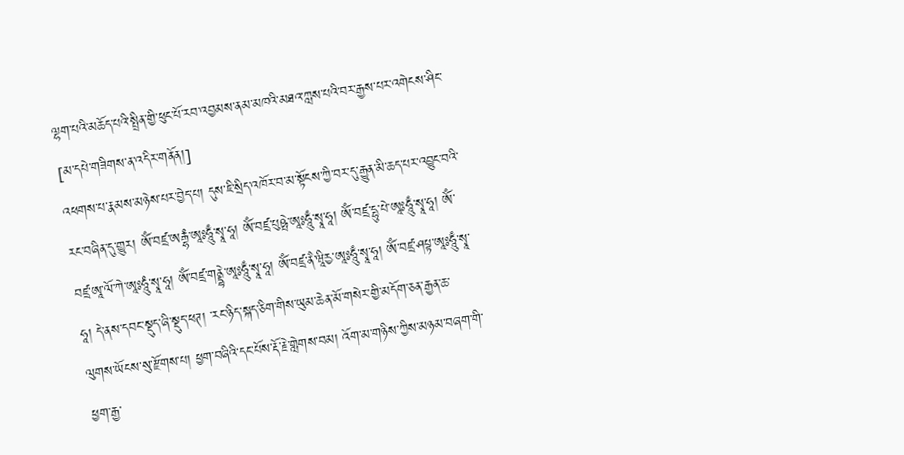ལྷག་པའི་མཆོད་པའི་སྤྲིན་གྱི་ཕུང་པོ་རབ་འབྱམས་ནམ་མཁའི་མཐའ་ཀླས་པའི་བར་རྒྱས་པར་འགེངས་ཤིང་
[མ་དཔེ་གཟིགས་ན་འདིར་གནོན།]
འཕགས་པ་རྣམས་མཉེས་པར་བྱེད་པ། དུས་ཇི་སྲིད་འཁོར་བ་མ་སྟོངས་ཀྱི་བར་དུ་རྒྱུན་མི་ཆད་པར་འབྱུང་བའི་རང་བཞིན་དུ་གྱུར། ཨོཾ་བཛྲ་ཨརྒྷཾ་ཨཱཿཧཱུྃ་སྭཱ་ཧཱ། ཨོཾ་བཛྲ་པུཥྤེ་ཨཱཿཧཱུྃ་སྭཱ་ཧཱ། ཨོཾ་བཛྲ་དྷུ་པེ་ཨཱཿཧཱུྃ་སྭཱ་ཧཱ། ཨོཾ་བཛྲ་ཨཱ་ལོ་ཀེ་ཨཱཿཧཱུཾ་སྭཱ་ཧཱ། ཨོཾ་བཛྲ་གནྡྷེ་ཨཱཿཧཱུྃ་སྭཱ་ཧཱ། ཨོཾ་བཛྲ་ནཻ་ཝཱིརྱ་ཨཱཿཧཱུྃ་སྭཱ་ཧཱ། ཨོཾ་བཛྲ་ཤཔྟ་ཨཱཿཧཱུྃ་སྭཱ་ཧཱ། དེ་ནས་དབང་སྡུད་ཞི་སྡུད་ཕཊ། ་རང་ཉིད་སྐད་ཅིག་གིས་ཡུམ་ཆེན་མོ་གསེར་གྱི་མདོག་ཅན་རྒྱན་ཆ་ལུགས་ཡོངས་སུ་རྫོགས་པ། ཕྱག་བཞིའི་དང་པོས་རྡོ་རྗེ་གླེགས་བམ། འོག་མ་གཉིས་ཀྱིས་མཉམ་བཞག་གི་ཕྱག་རྒྱ་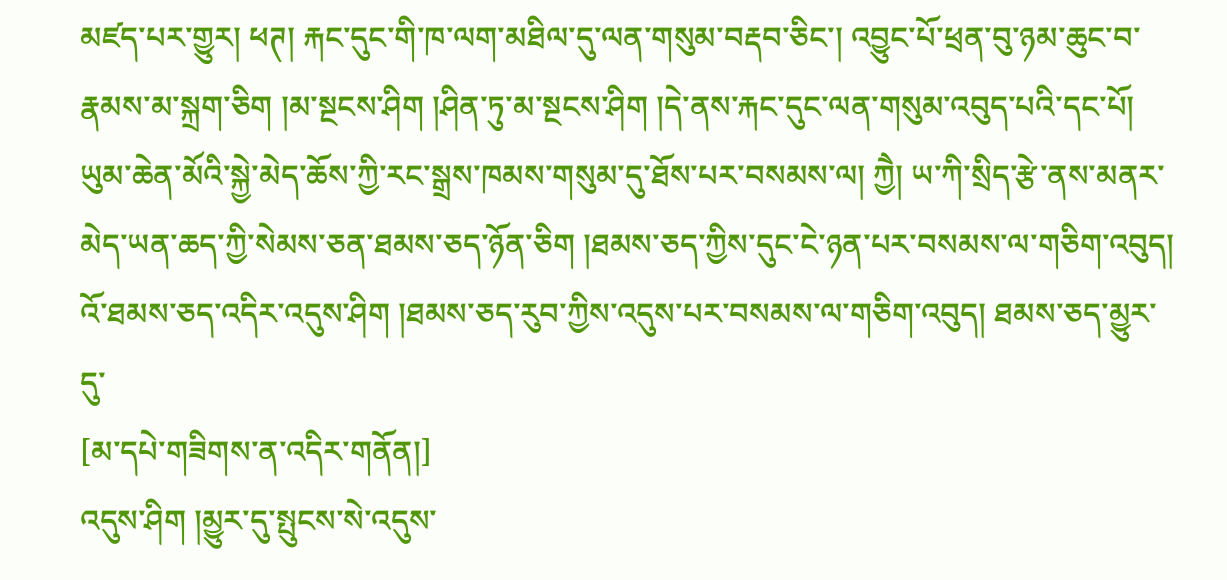མཛད་པར་གྱུར། ཕཊ། རྐང་དུང་གི་ཁ་ལག་མཐིལ་དུ་ལན་གསུམ་བརྡབ་ཅིང་། འབྱུང་པོ་ཕྲན་བུ་ཉམ་ཆུང་བ་རྣམས་མ་སྐྲག་ཅིག །མ་སྔངས་ཤིག །ཤིན་ཏུ་མ་སྔངས་ཤིག །དེ་ནས་རྐང་དུང་ལན་གསུམ་འབུད་པའི་དང་པོ། ཡུམ་ཆེན་མོའི་སྐྱེ་མེད་ཆོས་ཀྱི་རང་སྒྲས་ཁམས་གསུམ་དུ་ཐོས་པར་བསམས་ལ། ཀྱཻ། ཡ་ཀི་སྲིད་རྩེ་ནས་མནར་མེད་ཡན་ཆད་ཀྱི་སེམས་ཅན་ཐམས་ཅད་ཉོན་ཅིག །ཐམས་ཅད་ཀྱིས་དུང་ངེ་ཉན་པར་བསམས་ལ་གཅིག་འབུད། འོ་ཐམས་ཅད་འདིར་འདུས་ཤིག །ཐམས་ཅད་རུབ་ཀྱིས་འདུས་པར་བསམས་ལ་གཅིག་འབུད། ཐམས་ཅད་མྱུར་དུ་
[མ་དཔེ་གཟིགས་ན་འདིར་གནོན།]
འདུས་ཤིག །མྱུར་དུ་སྤུངས་སེ་འདུས་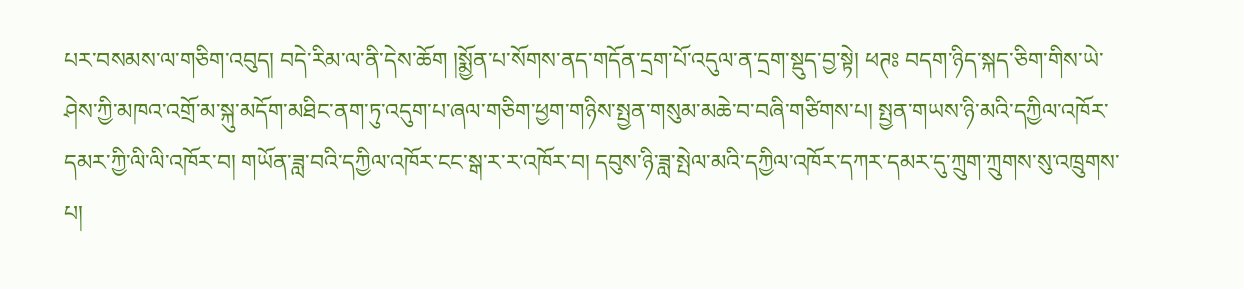པར་བསམས་ལ་གཅིག་འབུད། བདེ་རིམ་ལ་ནི་དེས་ཆོག །སྨྱོན་པ་སོགས་ནད་གདོན་དྲག་པོ་འདུལ་ན་དྲག་སྡུད་བྱ་སྟེ། ཕཊཿ བདག་ཉིད་སྐད་ཅིག་གིས་ཡེ་ཤེས་ཀྱི་མཁའ་འགྲོ་མ་སྐུ་མདོག་མཐིང་ནག་ཏུ་འདུག་པ་ཞལ་གཅིག་ཕྱག་གཉིས་སྤྱན་གསུམ་མཆེ་བ་བཞི་གཙིགས་པ། སྤྱན་གཡས་ཉི་མའི་དཀྱིལ་འཁོར་དམར་ཀྱི་ལི་ལི་འཁོར་བ། གཡོན་ཟླ་བའི་དཀྱིལ་འཁོར་ངང་སྒ་ར་ར་འཁོར་བ། དབུས་ཉི་ཟླ་སྤེལ་མའི་དཀྱིལ་འཁོར་དཀར་དམར་དུ་ཀྲུག་ཀྲུགས་སུ་འཁྲུགས་པ།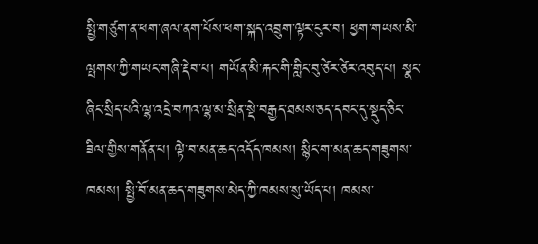སྤྱི་གཙུག་ན་ཕག་ཞལ་ནག་པོས་ཕག་སྐད་འབྲུག་ལྟར་ངུར་བ། ཕྱག་གཡས་མི་ལྤགས་ཀྱི་གཡང་གཞི་རྡེབ་པ། གཡོན་མི་རྐང་གི་གླིང་བུ་ཙེར་ཙེར་འབུད་པ། སྣང་ཞིང་སྲིད་པའི་ལྷ་འདྲེ་བཀའ་ལྷ་མ་སྲིན་སྡེ་བརྒྱད་ཐམས་ཅད་དབང་དུ་སྡུད་ཅིང་ཟིལ་གྱིས་གནོན་པ། ལྟེ་བ་མན་ཆད་འདོད་ཁམས། སྙིང་ག་མན་ཆད་གཟུགས་ཁམས། སྤྱི་བོ་མན་ཆད་གཟུགས་མེད་ཀྱི་ཁམས་སུ་ཡོད་པ། ཁམས་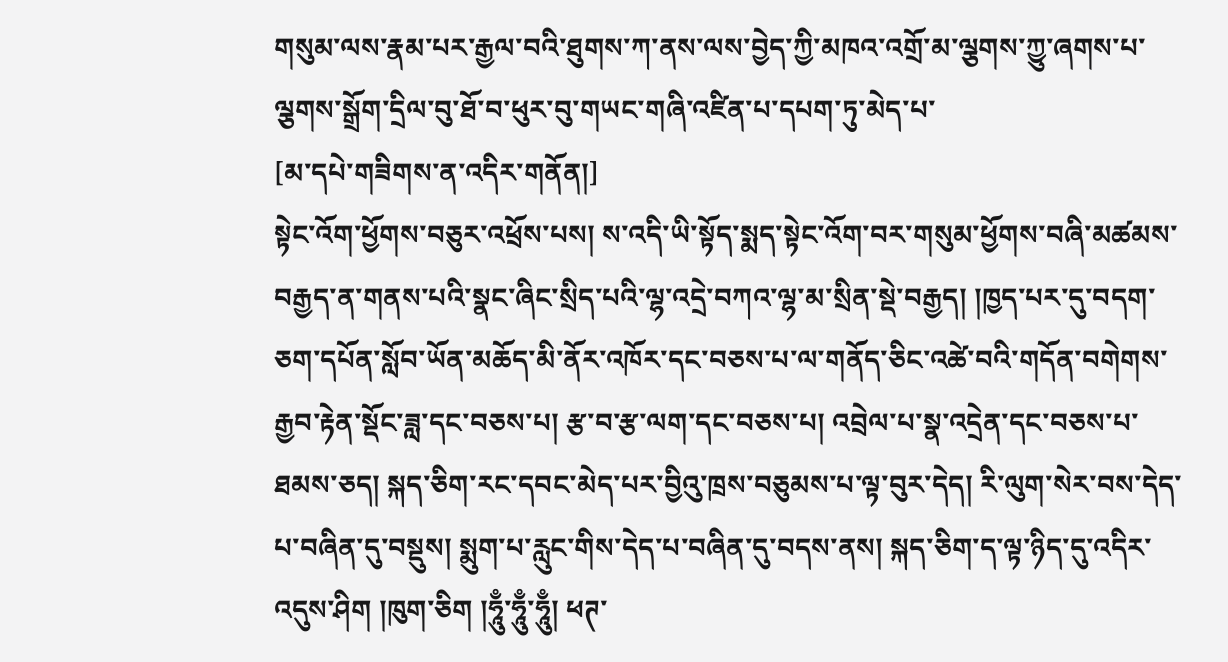གསུམ་ལས་རྣམ་པར་རྒྱལ་བའི་ཐུགས་ཀ་ནས་ལས་བྱེད་ཀྱི་མཁའ་འགྲོ་མ་ལྕགས་ཀྱུ་ཞགས་པ་ལྕགས་སྒྲོག་དྲིལ་བུ་ཐོ་བ་ཕུར་བུ་གཡང་གཞི་འཛིན་པ་དཔག་ཏུ་མེད་པ་
[མ་དཔེ་གཟིགས་ན་འདིར་གནོན།]
སྟེང་འོག་ཕྱོགས་བཅུར་འཕྲོས་པས། ས་འདི་ཡི་སྟོད་སྨད་སྟེང་འོག་བར་གསུམ་ཕྱོགས་བཞི་མཚམས་བརྒྱད་ན་གནས་པའི་སྣང་ཞིང་སྲིད་པའི་ལྷ་འདྲེ་བཀའ་ལྷ་མ་སྲིན་སྡེ་བརྒྱད། །ཁྱད་པར་དུ་བདག་ཅག་དཔོན་སློབ་ཡོན་མཆོད་མི་ནོར་འཁོར་དང་བཅས་པ་ལ་གནོད་ཅིང་འཚེ་བའི་གདོན་བགེགས་རྒྱབ་རྟེན་སྡོང་ཟླ་དང་བཅས་པ། རྩ་བ་རྩ་ལག་དང་བཅས་པ། འབྲེལ་པ་སྣ་འདྲེན་དང་བཅས་པ་ཐམས་ཅད། སྐད་ཅིག་རང་དབང་མེད་པར་བྱིའུ་ཁྲས་བཅུམས་པ་ལྟ་བུར་དེད། རི་ལུག་སེར་བས་དེད་པ་བཞིན་དུ་བསྡུས། སྨུག་པ་རླུང་གིས་དེད་པ་བཞིན་དུ་བདས་ནས། སྐད་ཅིག་ད་ལྟ་ཉིད་དུ་འདིར་འདུས་ཤིག །ཁུག་ཅིག །ཧཱུྃ་ཧཱུྃ་ཧཱུྃ། ཕཊ་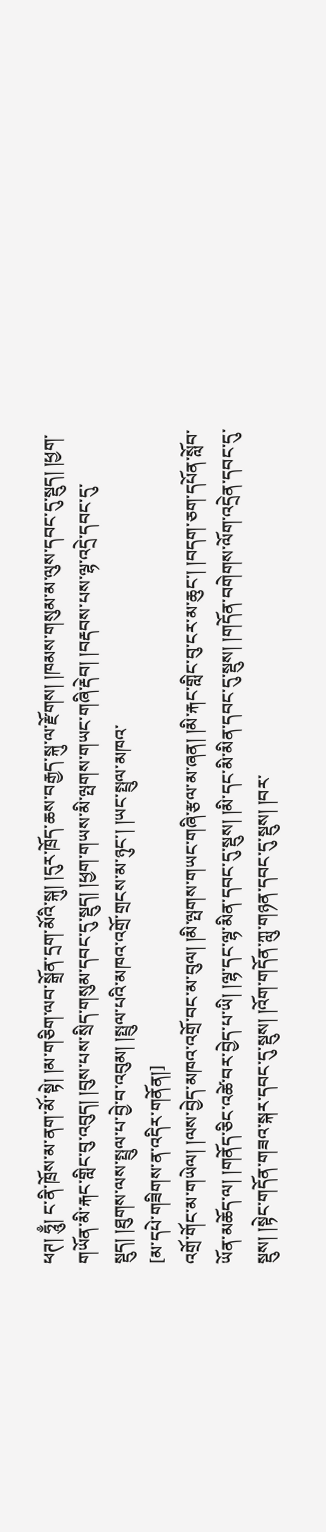ཕཊ། ཧཱུྃ། ང་ནི་ཁྲོས་མ་ནག་མོ་སྟེ། །མ་གཅིག་ལབ་སྒྲོན་དྲག་མོའི་སྐུ། །དུར་ཁྲོད་ཆས་བརྒྱད་སྐུ་ལ་རྫོགས། །ཁམས་གསུམ་མ་ལུས་དབང་དུ་སྡུད། །ཕྱག་གཡོན་མི་རྐང་གླིང་བུ་འབུད། །བུས་པས་སྲིད་གསུམ་དབང་དུ་སྡུད། །ཕྱག་གཡས་མི་ལྤགས་གཡང་གཞི་རྡེབ། །བརྡབས་པས་ལྷ་འདྲེ་དབང་དུ་སྡུད། །ཐུགས་ལས་སྤྲུལ་པ་བྱེ་བ་འབུམ། །སྤྲུལ་པའི་མཁའ་འགྲོ་གྲངས་མ་ཉུང་། །ཡང་སྤྲུལ་མཁའ་
[མ་དཔེ་གཟིགས་ན་འདིར་གནོན།]
འགྲོ་གོང་མ་གཡེལ། །ལས་བྱེད་མཁའ་འགྲོ་བང་མ་བུལ། །མི་ལྤགས་གཡང་གཞི་རྩལ་མ་ཞན། །མི་རྐང་གླིང་བུ་ངར་མ་ཆུང་། །བདག་ཅག་དཔོན་སློབ་ཡོན་མཆོད་ལ། །གནོད་ཅིང་འཚེ་བར་བྱེད་པ་ཡི། །ལྷ་དང་ལྷ་མིན་དབང་དུ་སྡུས། །མི་དང་མི་མིན་དབང་དུ་སྡུས། །གདོན་བགེགས་ལོག་འདྲེན་དབང་དུ་སྡུས། །སྟེང་གདོན་གཟའ་སྐར་དབང་དུ་སྡུས། །འོག་གདོན་ཀླུ་གཉན་དབང་དུ་སྡུས། །བར་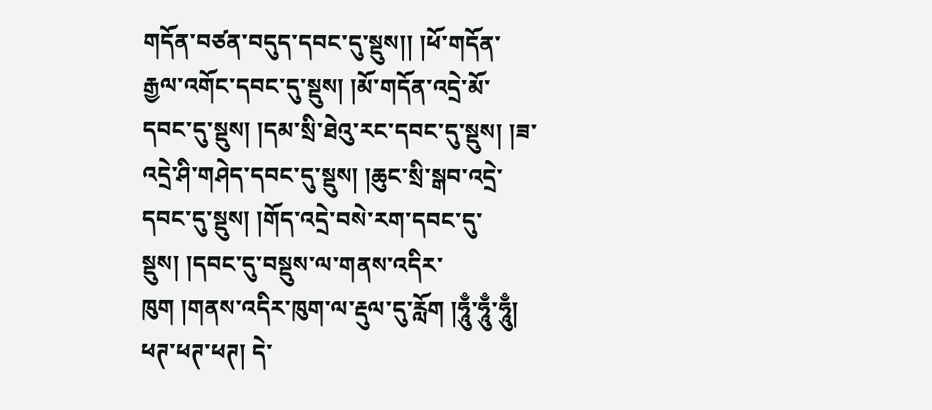གདོན་བཙན་བདུད་དབང་དུ་སྡུས།། །ཕོ་གདོན་རྒྱལ་འགོང་དབང་དུ་སྡུས། །མོ་གདོན་འདྲེ་མོ་དབང་དུ་སྡུས། །དམ་སྲི་ཐེའུ་རང་དབང་དུ་སྡུས། །ཟ་འདྲེ་ཤི་གཤེད་དབང་དུ་སྡུས། །ཆུང་སྲི་སྒབ་འདྲེ་དབང་དུ་སྡུས། །གོད་འདྲེ་བསེ་རག་དབང་དུ་སྡུས། །དབང་དུ་བསྡུས་ལ་གནས་འདིར་ཁུག །གནས་འདིར་ཁུག་ལ་རྡུལ་དུ་རློག །ཧཱུྃ་ཧཱུྃ་ཧཱུྃ། ཕཊ་ཕཊ་ཕཊ། དེ་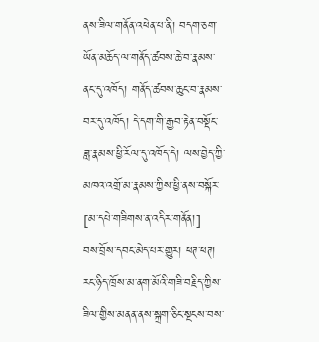ནས་ཟིལ་གནོན་འཕེན་པ་ནི། བདག་ཅག་ཡོན་མཆོད་ལ་གནོད་ཚབས་ཆེ་བ་རྣམས་ནང་དུ་འཁོད། གནོད་ཚབས་ཆུང་བ་རྣམས་བར་དུ་འཁོད། དེ་དག་གི་རྒྱབ་རྟེན་བསྡོང་ཟླ་རྣམས་ཕྱི་རོལ་དུ་འཁོད་དེ། ལས་བྱེད་ཀྱི་མཁའ་འགྲོ་མ་རྣམས་ཀྱིས་ཕྱི་ནས་བསྐོར་
[མ་དཔེ་གཟིགས་ན་འདིར་གནོན།]
བས་བྲོས་དབང་མེད་པར་གྱུར། ཕཊ་ཕཊ། རང་ཉིད་ཁྲོས་མ་ནག་མོའི་གཟི་བརྗིད་ཀྱིས་ཟིལ་གྱིས་མནན་ནས་སྐྲག་ཅིང་སྔངས་བས་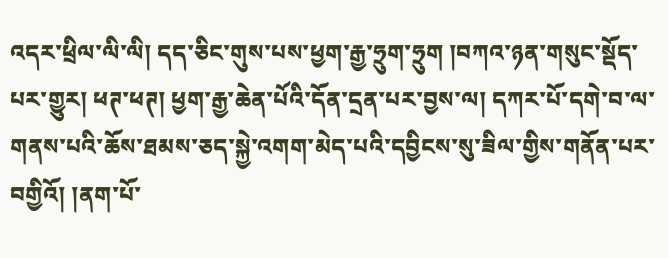འདར་ཕྲིལ་ལི་ལི། དད་ཅིང་གུས་པས་ཕྱག་རྒྱ་ཧྲུག་ཧྲུག །བཀའ་ཉན་གསུང་སྡོད་པར་གྱུར། ཕཊ་ཕཊ། ཕྱག་རྒྱ་ཆེན་པོའི་དོན་དྲན་པར་བྱས་ལ། དཀར་པོ་དགེ་བ་ལ་གནས་པའི་ཆོས་ཐམས་ཅད་སྐྱེ་འགག་མེད་པའི་དབྱིངས་སུ་ཟིལ་གྱིས་གནོན་པར་བགྱིའོ། །ནག་པོ་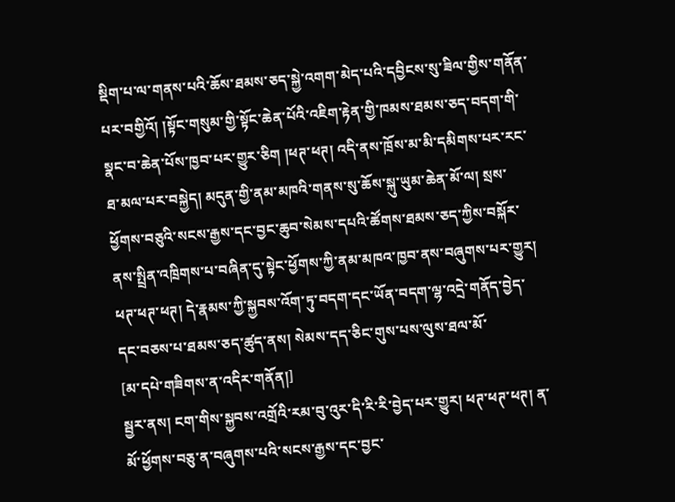སྡིག་པ་ལ་གནས་པའི་ཆོས་ཐམས་ཅད་སྐྱེ་འགག་མེད་པའི་དབྱིངས་སུ་ཟིལ་གྱིས་གནོན་པར་བགྱིའོ། །སྟོང་གསུམ་གྱི་སྟོང་ཆེན་པོའི་འཇིག་རྟེན་གྱི་ཁམས་ཐམས་ཅད་བདག་གི་སྣང་བ་ཆེན་པོས་ཁྱབ་པར་གྱུར་ཅིག །ཕཊ་ཕཊ། འདི་ནས་ཁྲོས་མ་མི་དམིགས་པར་རང་ཐ་མལ་པར་བསྐྱེད། མདུན་གྱི་ནམ་མཁའི་གནས་སུ་ཆོས་སྐུ་ཡུམ་ཆེན་མོ་ལ། སྲས་ཕྱོགས་བཅུའི་སངས་རྒྱས་དང་བྱང་ཆུབ་སེམས་དཔའི་ཚོགས་ཐམས་ཅད་ཀྱིས་བསྐོར་ནས་སྤྲིན་འཁྲིགས་པ་བཞིན་དུ་སྟེང་ཕྱོགས་ཀྱི་ནམ་མཁའ་ཁྱབ་ནས་བཞུགས་པར་གྱུར། ཕཊ་ཕཊ་ཕཊ། དེ་རྣམས་ཀྱི་སྐྱབས་འོག་ཏུ་བདག་དང་ཡོན་བདག་ལྷ་འདྲེ་གནོད་བྱེད་དང་བཅས་པ་ཐམས་ཅད་ཚུད་ནས། སེམས་དད་ཅིང་གུས་པས་ལུས་ཐལ་མོ་
[མ་དཔེ་གཟིགས་ན་འདིར་གནོན།]
སྦྱར་ནས། ངག་གིས་སྐྱབས་འགྲོའི་རམ་བུ་འུར་དི་རི་རི་བྱེད་པར་གྱུར། ཕཊ་ཕཊ་ཕཊ། ན་མོ་ཕྱོགས་བཅུ་ན་བཞུགས་པའི་སངས་རྒྱས་དང་བྱང་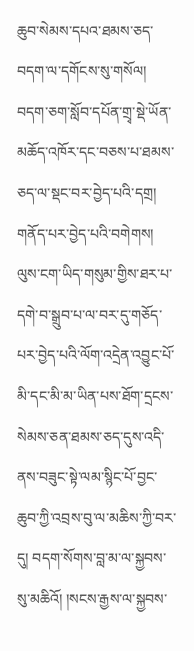ཆུབ་སེམས་དཔའ་ཐམས་ཅད་བདག་ལ་དགོངས་སུ་གསོལ། བདག་ཅག་སློབ་དཔོན་གྲྭ་སྡེ་ཡོན་མཆོད་འཁོར་དང་བཅས་པ་ཐམས་ཅད་ལ་སྡང་བར་བྱེད་པའི་དགྲ། གནོད་པར་བྱེད་པའི་བགེགས། ལུས་ངག་ཡིད་གསུམ་གྱིས་ཐར་པ་དགེ་བ་སྒྲུབ་པ་ལ་བར་དུ་གཅོད་པར་བྱེད་པའི་ལོག་འདྲེན་འབྱུང་པོ་མི་དང་མི་མ་ཡིན་པས་ཐོག་དྲངས་སེམས་ཅན་ཐམས་ཅད་དུས་འདི་ནས་བཟུང་སྟེ་ལམ་སྙིང་པོ་བྱང་ཆུབ་ཀྱི་འབྲས་བུ་ལ་མཆིས་ཀྱི་བར་དུ། བདག་སོགས་བླ་མ་ལ་སྐྱབས་སུ་མཆིའོ། །སངས་རྒྱས་ལ་སྐྱབས་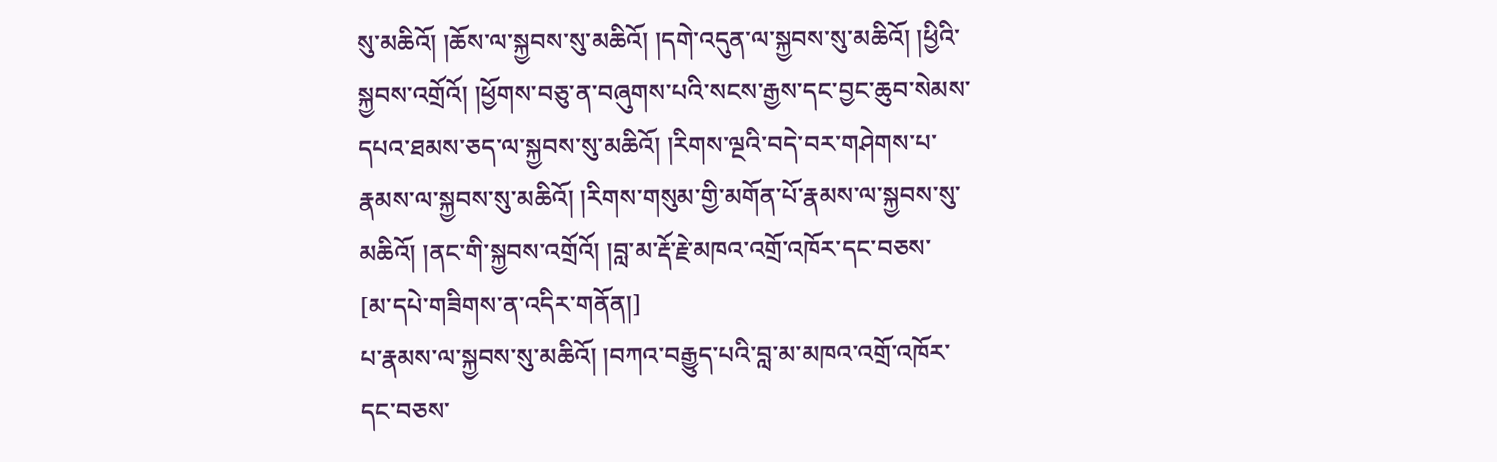སུ་མཆིའོ། །ཆོས་ལ་སྐྱབས་སུ་མཆིའོ། །དགེ་འདུན་ལ་སྐྱབས་སུ་མཆིའོ། །ཕྱིའི་སྐྱབས་འགྲོའོ། །ཕྱོགས་བཅུ་ན་བཞུགས་པའི་སངས་རྒྱས་དང་བྱང་ཆུབ་སེམས་དཔའ་ཐམས་ཅད་ལ་སྐྱབས་སུ་མཆིའོ། །རིགས་ལྔའི་བདེ་བར་གཤེགས་པ་རྣམས་ལ་སྐྱབས་སུ་མཆིའོ། །རིགས་གསུམ་གྱི་མགོན་པོ་རྣམས་ལ་སྐྱབས་སུ་མཆིའོ། །ནང་གི་སྐྱབས་འགྲོའོ། །བླ་མ་རྡོ་རྗེ་མཁའ་འགྲོ་འཁོར་དང་བཅས་
[མ་དཔེ་གཟིགས་ན་འདིར་གནོན།]
པ་རྣམས་ལ་སྐྱབས་སུ་མཆིའོ། །བཀའ་བརྒྱུད་པའི་བླ་མ་མཁའ་འགྲོ་འཁོར་དང་བཅས་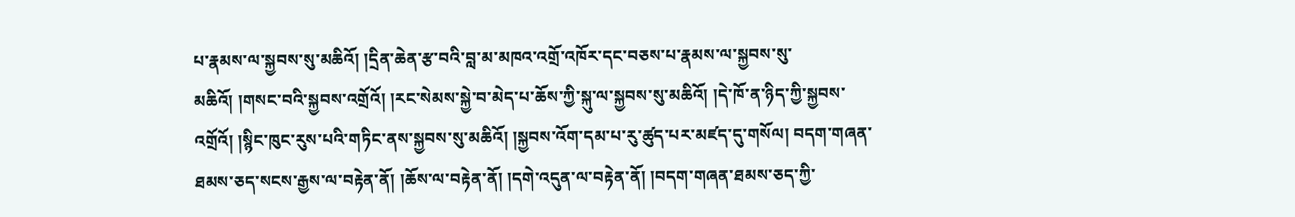པ་རྣམས་ལ་སྐྱབས་སུ་མཆིའོ། །དྲིན་ཆེན་རྩ་བའི་བླ་མ་མཁའ་འགྲོ་འཁོར་དང་བཅས་པ་རྣམས་ལ་སྐྱབས་སུ་མཆིའོ། །གསང་བའི་སྐྱབས་འགྲོའོ། །རང་སེམས་སྐྱེ་བ་མེད་པ་ཆོས་ཀྱི་སྐུ་ལ་སྐྱབས་སུ་མཆིའོ། །དེ་ཁོ་ན་ཉིད་ཀྱི་སྐྱབས་འགྲོའོ། །སྙིང་ཁུང་རུས་པའི་གཏིང་ནས་སྐྱབས་སུ་མཆིའོ། །སྐྱབས་འོག་དམ་པ་རུ་ཚུད་པར་མཛད་དུ་གསོལ། བདག་གཞན་ཐམས་ཅད་སངས་རྒྱས་ལ་བརྟེན་ནོ། །ཆོས་ལ་བརྟེན་ནོ། །དགེ་འདུན་ལ་བརྟེན་ནོ། །བདག་གཞན་ཐམས་ཅད་ཀྱི་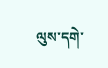ལུས་དགེ་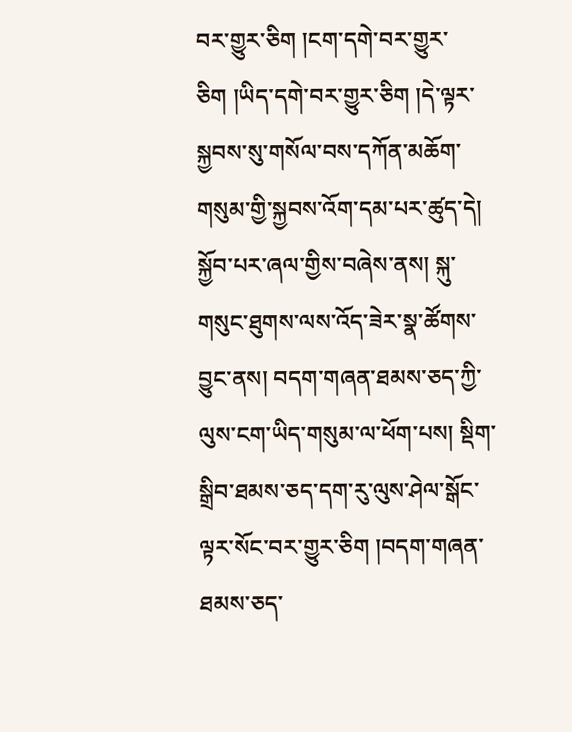བར་གྱུར་ཅིག །ངག་དགེ་བར་གྱུར་ཅིག །ཡིད་དགེ་བར་གྱུར་ཅིག །དེ་ལྟར་སྐྱབས་སུ་གསོལ་བས་དཀོན་མཆོག་གསུམ་གྱི་སྐྱབས་འོག་དམ་པར་ཚུད་དེ། སྐྱོབ་པར་ཞལ་གྱིས་བཞེས་ནས། སྐུ་གསུང་ཐུགས་ལས་འོད་ཟེར་སྣ་ཚོགས་བྱུང་ནས། བདག་གཞན་ཐམས་ཅད་ཀྱི་ལུས་ངག་ཡིད་གསུམ་ལ་ཕོག་པས། སྡིག་སྒྲིབ་ཐམས་ཅད་དག་རུ་ལུས་ཤེལ་སྒོང་ལྟར་སོང་བར་གྱུར་ཅིག །བདག་གཞན་ཐམས་ཅད་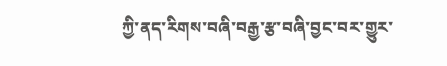ཀྱི་ནད་རིགས་བཞི་བརྒྱ་རྩ་བཞི་བྱང་བར་གྱུར་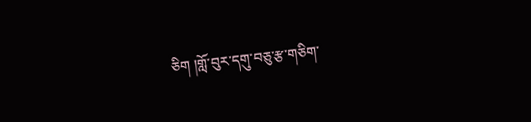ཅིག །གློ་བུར་དགུ་བཅུ་རྩ་གཅིག་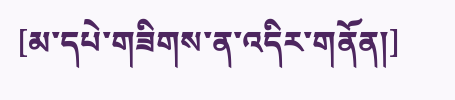[མ་དཔེ་གཟིགས་ན་འདིར་གནོན།]